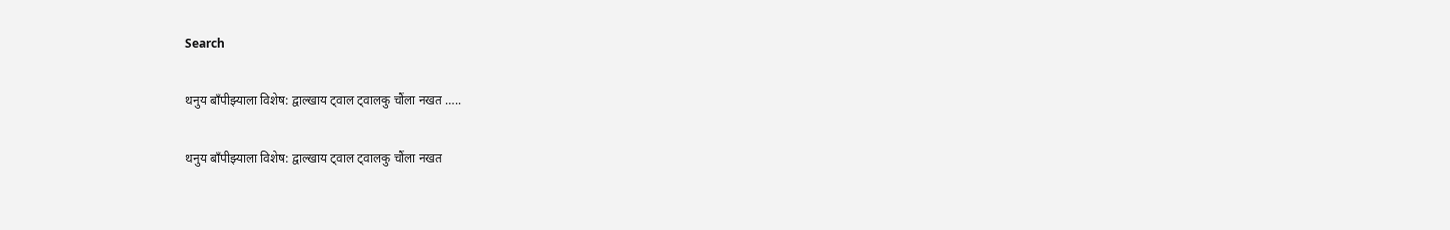Search

थनुय बाँपीझ्याला विशेष: द्वाल्खाय ट्वाल ट्वालकु चौंला नखत …..

थनुय बाँपीझ्याला विशेष: द्वाल्खाय ट्वाल ट्वालकु चौंला नखत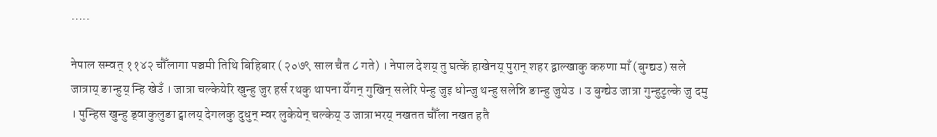…..

नेपाल सम्वत् ११४२ चौँलागा पञ्चमी तिथि बिहिबार (२०७९ साल चैत ८ गते) । नेपाल देशय् तु घत्कें हाखेनय् पुरान् शहर द्वाल्खाकु करुणा माँ (बुग्द्यउ) सले जात्राय् ङान्हुय् न्हि खेउँ । जात्रा चल्केयेरि खुन्हु जुर हर्स रथकु थापना येँगन् गुखिन् सलेरि पेन्हु जुइ धोन्जु थन्हु सलेन्नि ङान्हु जुयेउ । उ बुग्द्येउ जात्रा गुन्हुटुल्के जु दमु । पुन्हिस खुन्हु ड्वाकुलुङा ट्वालय् देगलकु दुधुन् म्वर लुकेयेन् चल्केय् उ जात्राभरय् नखतत चौँला नखत हतै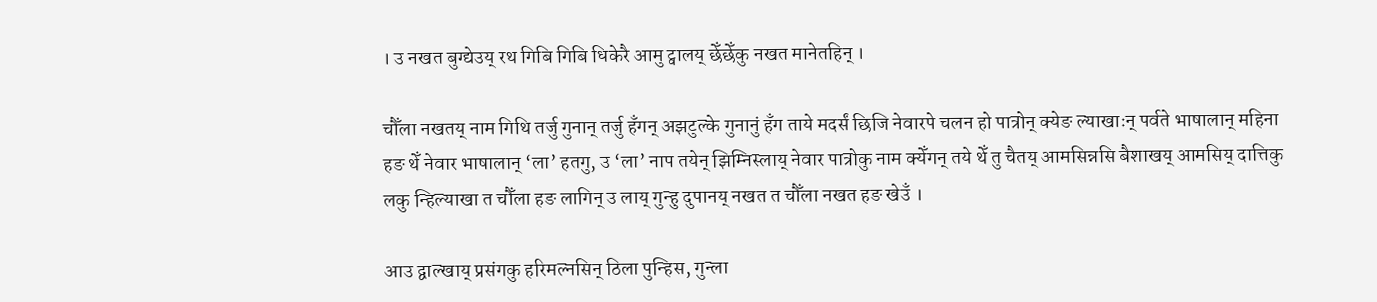। उ नखत बुग्द्येउय् रथ गिबि गिबि धिकेरै आमु ट्वालय् छेँछेँकु नखत मानेतहिन् ।

चौँला नखतय् नाम गिथि तर्जु गुनान् तर्जु हँगन् अझटुल्के गुनानुं हँग ताये मदर्सं छिजि नेवारपे चलन हो पात्रोन् क्येङ ल्याखाःन् पर्वते भाषालान् महिना हङ थेँ नेवार भाषालान् ‘ला’ हतगु, उ ‘ला’ नाप तयेन् झिम्निस्लाय् नेवार पात्रोकु नाम क्येँगन् तये थेँ तु चैतय् आमसिन्नसि बैशाखय् आमसिय् दात्तिकु लकु न्हिल्याखा त चौँला हङ लागिन् उ लाय् गुन्हु दुपानय् नखत त चौँला नखत हङ खेउँ ।

आउ द्वाल्खाय् प्रसंगकु हरिमल्नसिन् ठिला पुन्हिस, गुन्ला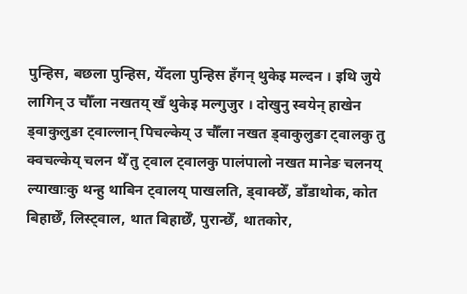पुन्हिस, बछला पुन्हिस, येँदला पुन्हिस हँगन् थुकेइ मल्दन । इथि जुये लागिन् उ चौँला नखतय् खँ थुकेइ मल्गुजुर । दोखुनु स्वयेन् हाखेन ड्वाकुलुङा ट्वाल्लान् पिचल्केय् उ चौँला नखत ड्वाकुलुङा ट्वालकु तु क्वचल्केय् चलन थेँ तु ट्वाल ट्वालकु पालंपालो नखत मानेङ चलनय् ल्याखाःकु थन्हु थाबिन ट्वालय् पाखलति, ड्वाक्छेँ, डाँडाथोक, कोत बिहार्छेँ, लिस्ट्वाल, थात बिहार्छेँ, पुरान्छेँ, थातकोर,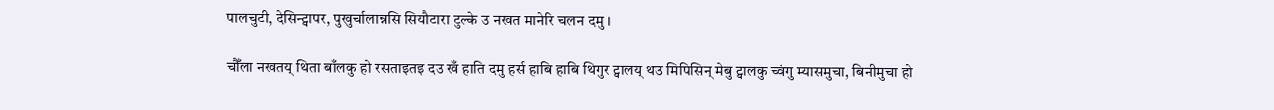पालचुटी, देसिन्ट्वापर, पुखुर्चालान्नसि सियौटारा टुल्के उ नखत मानेरि चलन दमु ।

चौँला नखतय् थिता बाँलकु हो रसताइतइ दउ खँ हाति दमु हर्स हाबि हाबि थिगुर ट्वालय् थउ मिपिसिन् मेबु ट्वालकु च्वंगु म्यासमुचा, बिनीमुचा हो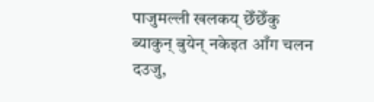पाजुमल्ली खलकय् छेँछेँकु ब्याकुन् बुयेन् नकेइत आँग चलन दउजु,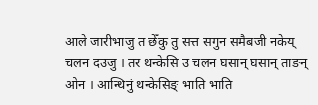आले जारीभाजु त छेँकु तु सत्त सगुन समैबजी नकेय् चलन दउजु । तर थन्केसि उ चलन घसान् घसान् ताङन् ओन । आन्थिनुं थन्केसिङ् भाति भाति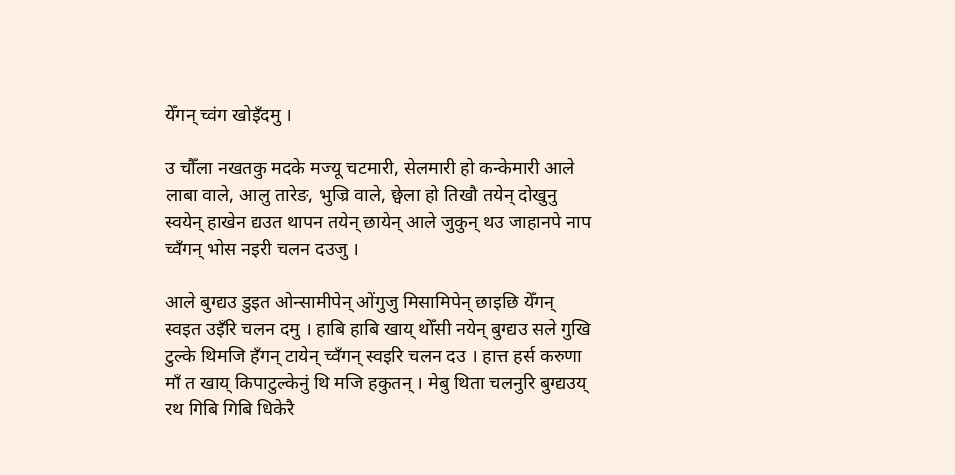येँगन् च्वंग खोइँदमु ।

उ चौँला नखतकु मदके मज्यू चटमारी, सेलमारी हो कन्केमारी आले लाबा वाले, आलु तारेङ, भुज्रि वाले, छ्वेला हो तिखौ तयेन् दोखुनु स्वयेन् हाखेन द्यउत थापन तयेन् छायेन् आले जुकुन् थउ जाहानपे नाप च्वँगन् भोस नइरी चलन दउजु ।

आले बुग्द्यउ डुइत ओन्सामीपेन् ओंगुजु मिसामिपेन् छाइछि येँगन् स्वइत उइँरि चलन दमु । हाबि हाबि खाय् थोँसी नयेन् बुग्द्यउ सले गुखि टुल्के थिमजि हँगन् टायेन् च्वँगन् स्वइरि चलन दउ । हात्त हर्स करुणा माँ त खाय् किपाटुल्केनुं थि मजि हकुतन् । मेबु थिता चलनुरि बुग्द्यउय् रथ गिबि गिबि धिकेरै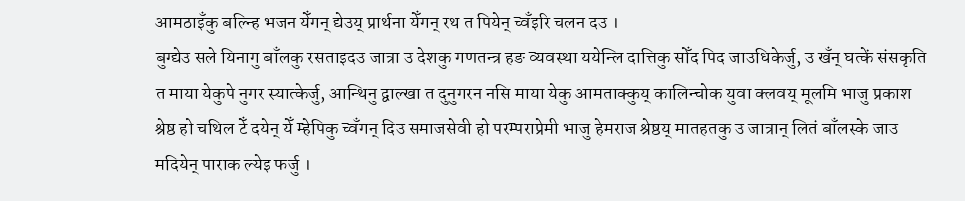आमठाइँकु बल्न्हि भजन येँगन् द्येउय् प्रार्थना येँगन् रथ त पियेन् च्वँइरि चलन दउ ।
बुग्द्येउ सले यिनागु बाँलकु रसताइदउ जात्रा उ देशकु गणतन्त्र हङ व्यवस्था ययेन्लि दात्तिकु सोँद पिद जाउधिकेर्जु, उ खँन् घत्कें संसकृति त माया येकुपे नुगर स्यात्केर्जु, आन्थिनु द्वाल्खा त दुनुगरन नसि माया येकु आमताक्कुय् कालिन्चोक युवा क्लवय् मूलमि भाजु प्रकाश श्रेष्ठ हो चथिल टेँ दयेन् येँ म्हेपिकु च्वँगन् दिउ समाजसेवी हो परम्पराप्रेमी भाजु हेमराज श्रेष्ठय् मातहतकु उ जात्रान् लितं बाँलस्के जाउ मदियेन् पाराक ल्येइ फर्जु ।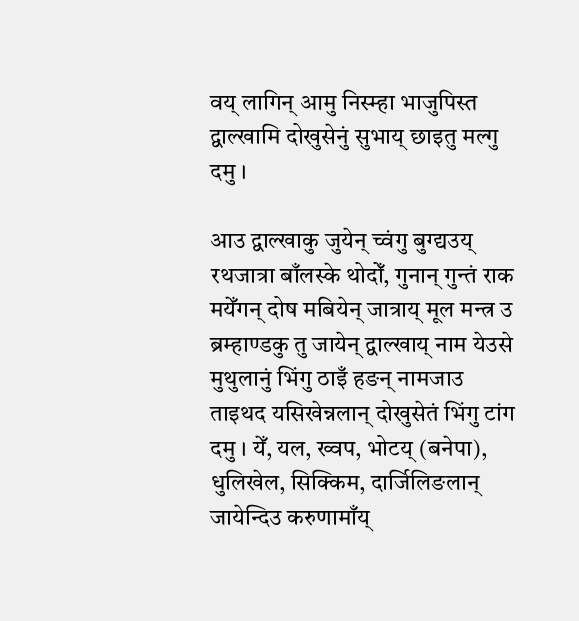वय् लागिन् आमु निस्म्हा भाजुपिस्त द्वाल्खामि दोखुसेनुं सुभाय् छाइतु मल्गु दमु ।

आउ द्वाल्खाकु जुयेन् च्वंगु बुग्द्यउय् रथजात्रा बाँलस्के थोदोँ, गुनान् गुन्तं राक मयेँगन् दोष मबियेन् जात्राय् मूल मन्त्र उ ब्रम्हाण्डकु तु जायेन् द्वाल्खाय् नाम येउसे मुथुलानुं भिंगु ठाइँ हङन् नामजाउ ताइथद यसिखेन्नलान् दोखुसेतं भिंगु टांग दमु । येँ, यल, ख्वप, भोटय् (बनेपा), धुलिखेल, सिक्किम, दार्जिलिङलान् जायेन्दिउ करुणामाँय्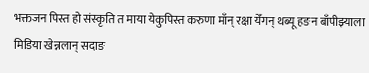भक्तजन पिस्त हो संस्कृति त माया येकुपिस्त करुणा माँन् रक्षा येँगन् थब्यू हङन बाँपीझ्याला मिडिया खेन्नलान् सदाङ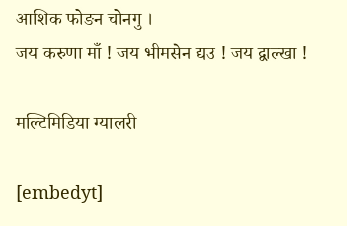आशिक फोङन चोनगु ।
जय करुणा माँ ! जय भीमसेन द्यउ ! जय द्वाल्खा !

मल्टिमिडिया ग्यालरी

[embedyt]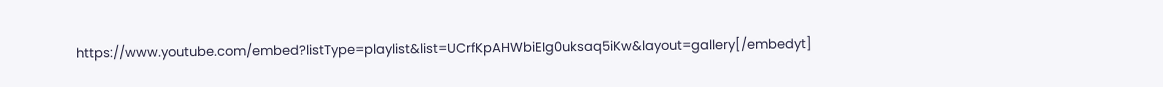https://www.youtube.com/embed?listType=playlist&list=UCrfKpAHWbiEIg0uksaq5iKw&layout=gallery[/embedyt]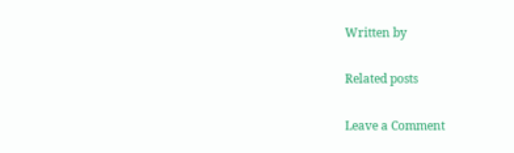Written by

Related posts

Leave a Comment